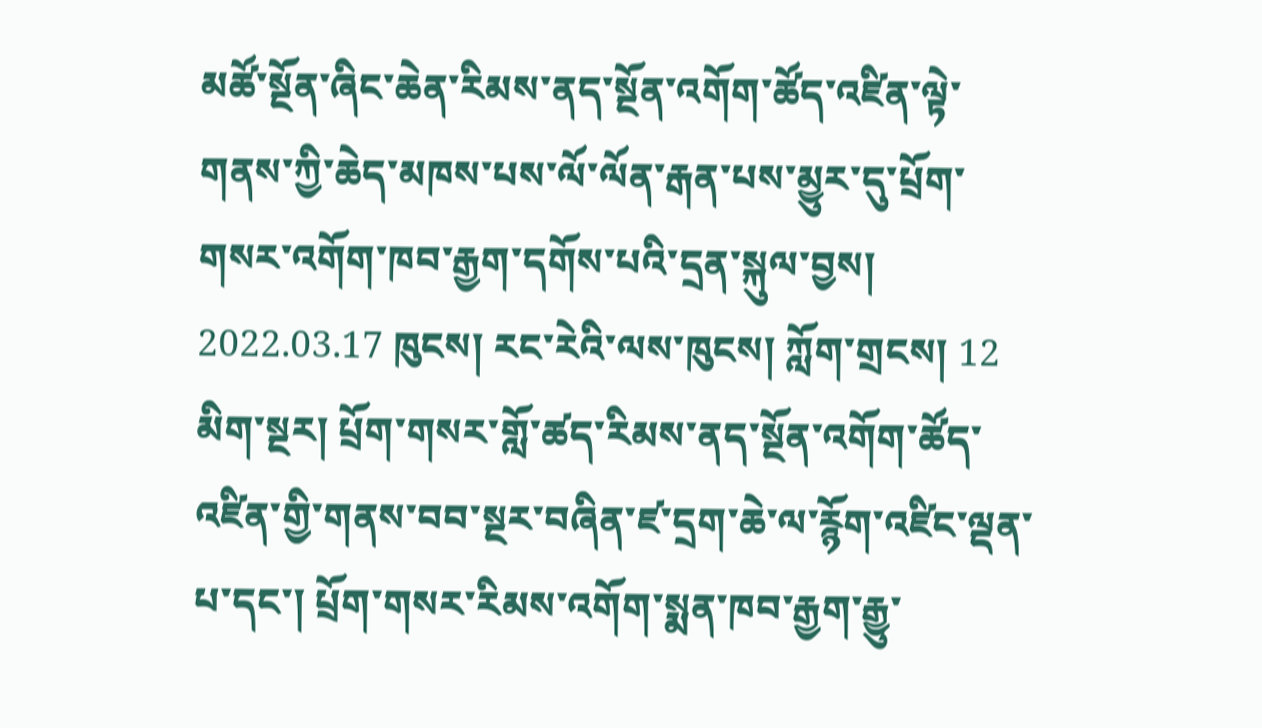མཚོ་སྔོན་ཞིང་ཆེན་རིམས་ནད་སྔོན་འགོག་ཚོད་འཛིན་ལྟེ་གནས་ཀྱི་ཆེད་མཁས་པས་ལོ་ལོན་རྒན་པས་མྱུར་དུ་པྲོག་གསར་འགོག་ཁབ་རྒྱག་དགོས་པའི་དྲན་སྐུལ་བྱས།
2022.03.17 ཁུངས། རང་རེའི་ལས་ཁུངས། ཀློག་གྲངས། 12
མིག་སྔར། པྲོག་གསར་གློ་ཚད་རིམས་ནད་སྔོན་འགོག་ཚོད་འཛིན་གྱི་གནས་བབ་སྔར་བཞིན་ཛ་དྲག་ཆེ་ལ་རྙོག་འཛིང་ལྡན་པ་དང་། པྲོག་གསར་རིམས་འགོག་སྨན་ཁབ་རྒྱག་རྒྱུ་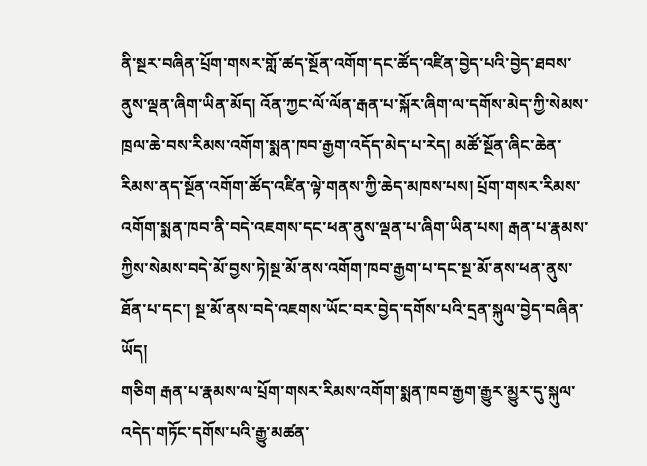ནི་སྔར་བཞིན་པྲོག་གསར་གློ་ཚད་སྔོན་འགོག་དང་ཚོད་འཛིན་བྱེད་པའི་བྱེད་ཐབས་ནུས་ལྡན་ཞིག་ཡིན་མོད། འོན་ཀྱང་ལོ་ལོན་རྒན་པ་སྐོར་ཞིག་ལ་དགོས་མེད་ཀྱི་སེམས་ཁྲལ་ཆེ་བས་རིམས་འགོག་སྨན་ཁབ་རྒྱག་འདོད་མེད་པ་རེད། མཚོ་སྔོན་ཞིང་ཆེན་རིམས་ནད་སྔོན་འགོག་ཚོད་འཛིན་ལྟེ་གནས་ཀྱི་ཆེད་མཁས་པས། པྲོག་གསར་རིམས་འགོག་སྨན་ཁབ་ནི་བདེ་འཇགས་དང་ཕན་ནུས་ལྡན་པ་ཞིག་ཡིན་པས། རྒན་པ་རྣམས་ཀྱིས་སེམས་བདེ་མོ་བྱས་ཏེ།སྔ་མོ་ནས་འགོག་ཁབ་རྒྱག་པ་དང་སྔ་མོ་ནས་ཕན་ནུས་ཐོན་པ་དང་། སྔ་མོ་ནས་བདེ་འཇགས་ཡོང་བར་བྱེད་དགོས་པའི་དྲན་སྐུལ་བྱེད་བཞིན་ཡོད།
གཅིག རྒན་པ་རྣམས་ལ་པྲོག་གསར་རིམས་འགོག་སྨན་ཁབ་རྒྱག་རྒྱུར་མྱུར་དུ་སྐུལ་འདེད་གཏོང་དགོས་པའི་རྒྱུ་མཚན་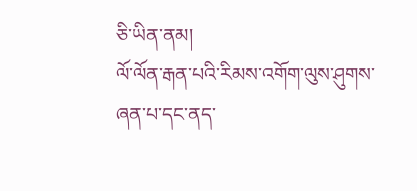ཅི་ཡིན་ནམ།
ལོ་ལོན་རྒན་པའི་རིམས་འགོག་ལུས་ཤུགས་ཞན་པ་དང་ནད་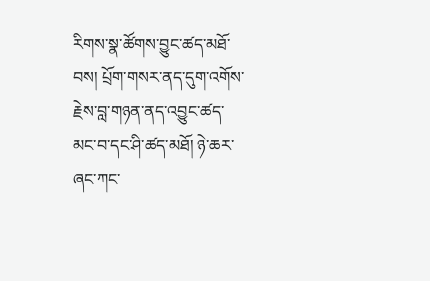རིགས་སྣ་ཚོགས་བྱུང་ཚད་མཐོ་བས། པྲོག་གསར་ནད་དུག་འགོས་རྗེས་བླ་གཉན་ནད་འབྱུང་ཚད་མང་བ་དང་ཤི་ཚད་མཐོ། ཉེ་ཆར་ཞང་ཀང་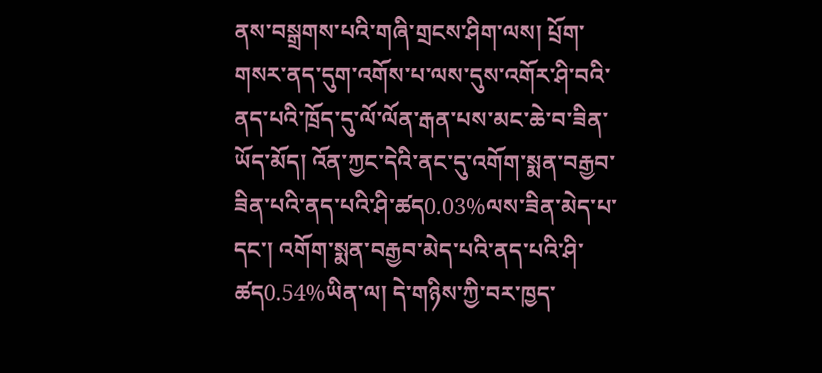ནས་བསྒྲགས་པའི་གཞི་གྲངས་ཤིག་ལས། པྲོག་གསར་ནད་དུག་འགོས་པ་ལས་དུས་འགོར་ཤི་བའི་ནད་པའི་ཁྲོད་དུ་ལོ་ལོན་རྒན་པས་མང་ཆེ་བ་ཟིན་ཡོད་མོད། འོན་ཀྱང་དེའི་ནང་དུ་འགོག་སྨན་བརྒྱབ་ཟིན་པའི་ནད་པའི་ཤི་ཚད0.03%ལས་ཟིན་མེད་པ་དང་། འགོག་སྨན་བརྒྱབ་མེད་པའི་ནད་པའི་ཤི་ཚད0.54%ཡིན་ལ། དེ་གཉིས་ཀྱི་བར་ཁྱད་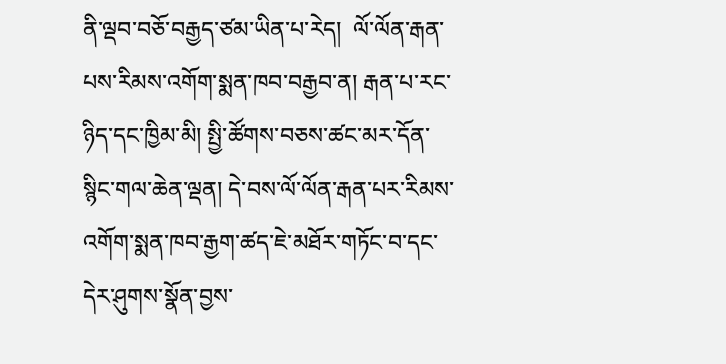ནི་ལྡབ་བཅོ་བརྒྱད་ཙམ་ཡིན་པ་རེད།  ལོ་ལོན་རྒན་པས་རིམས་འགོག་སྨན་ཁབ་བརྒྱབ་ན། རྒན་པ་རང་ཉིད་དང་ཁྱིམ་མི། སྤྱི་ཚོགས་བཅས་ཚང་མར་དོན་སྙིང་གལ་ཆེན་ལྡན། དེ་བས་ལོ་ལོན་རྒན་པར་རིམས་འགོག་སྨན་ཁབ་རྒྱག་ཚད་ཇེ་མཐོར་གཏོང་བ་དང་དེར་ཤུགས་སྣོན་བྱས་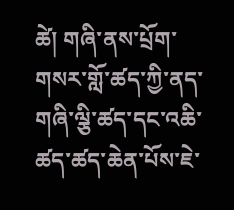ཚེ། གཞི་ནས་པྲོག་གསར་གློ་ཚད་ཀྱི་ནད་གཞི་ལྕི་ཚད་དང་འཆི་ཚད་ཚད་ཆེན་པོས་ཇེ་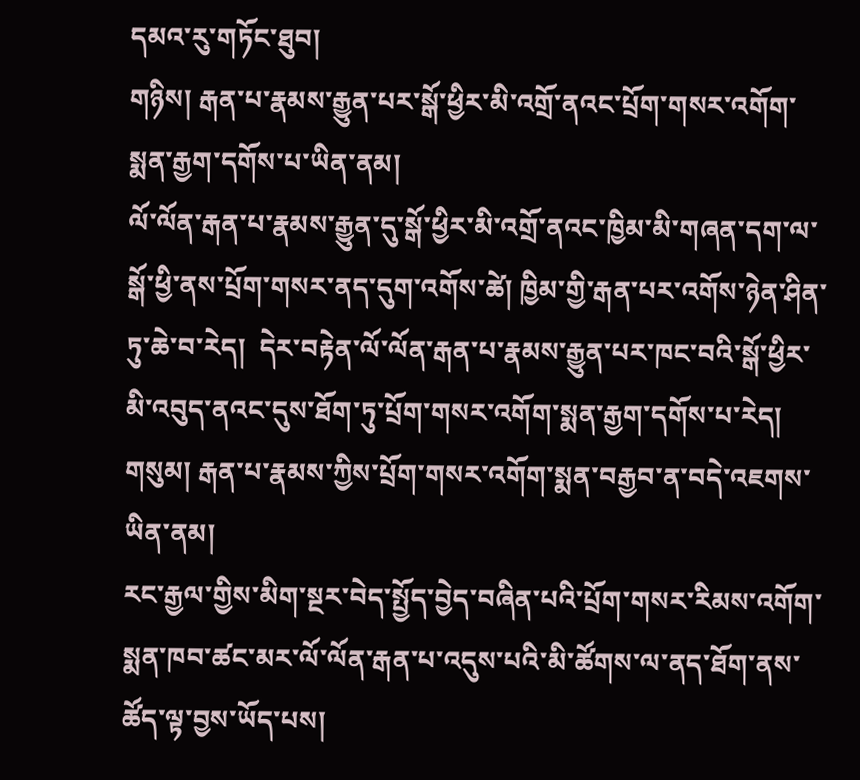དམའ་རུ་གཏོང་ཐུབ།
གཉིས། རྒན་པ་རྣམས་རྒྱུན་པར་སྒོ་ཕྱིར་མི་འགྲོ་ནའང་པྲོག་གསར་འགོག་སྨན་རྒྱག་དགོས་པ་ཡིན་ནམ།
ལོ་ལོན་རྒན་པ་རྣམས་རྒྱུན་དུ་སྒོ་ཕྱིར་མི་འགྲོ་ནའང་ཁྱིམ་མི་གཞན་དག་ལ་སྒོ་ཕྱི་ནས་པྲོག་གསར་ནད་དུག་འགོས་ཚེ། ཁྱིམ་གྱི་རྒན་པར་འགོས་ཉེན་ཤིན་ཏུ་ཆེ་བ་རེད།  དེར་བརྟེན་ལོ་ལོན་རྒན་པ་རྣམས་རྒྱུན་པར་ཁང་བའི་སྒོ་ཕྱིར་མི་འབུད་ནའང་དུས་ཐོག་ཏུ་པྲོག་གསར་འགོག་སྨན་རྒྱག་དགོས་པ་རེད།
གསུམ། རྒན་པ་རྣམས་ཀྱིས་པྲོག་གསར་འགོག་སྨན་བརྒྱབ་ན་བདེ་འཇགས་ཡིན་ནམ།
རང་རྒྱལ་གྱིས་མིག་སྔར་བེད་སྤྱོད་བྱེད་བཞིན་པའི་པྲོག་གསར་རིམས་འགོག་སྨན་ཁབ་ཚང་མར་ལོ་ལོན་རྒན་པ་འདུས་པའི་མི་ཚོགས་ལ་ནད་ཐོག་ནས་ཚོད་ལྟ་བྱས་ཡོད་པས།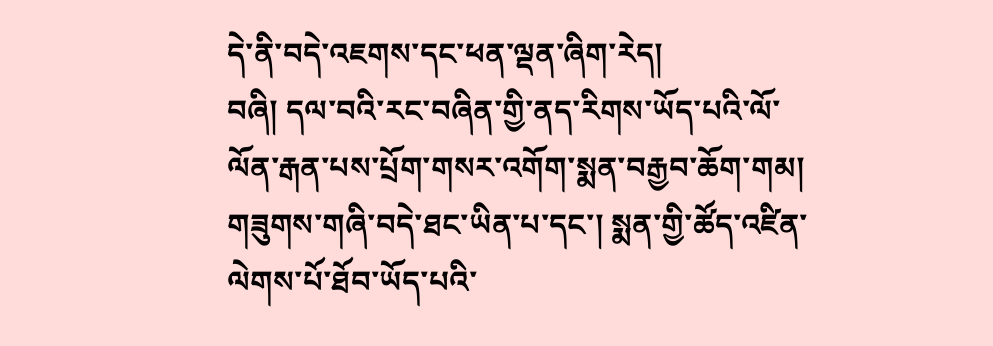དེ་ནི་བདེ་འཇགས་དང་ཕན་ལྡན་ཞིག་རེད།
བཞི། དལ་བའི་རང་བཞིན་གྱི་ནད་རིགས་ཡོད་པའི་ལོ་ལོན་རྒན་པས་པྲོག་གསར་འགོག་སྨན་བརྒྱབ་ཆོག་གམ།
གཟུགས་གཞི་བདེ་ཐང་ཡིན་པ་དང་། སྨན་གྱི་ཚོད་འཛིན་ལེགས་པོ་ཐོབ་ཡོད་པའི་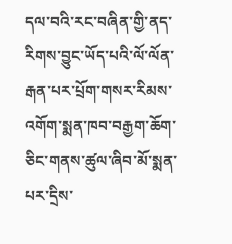དལ་བའི་རང་བཞིན་གྱི་ནད་རིགས་བྱུང་ཡོད་པའི་ལོ་ལོན་རྒན་པར་པྲོག་གསར་རིམས་འགོག་སྨན་ཁབ་བརྒྱག་ཆོག་ཅིང་གནས་ཚུལ་ཞིབ་མོ་སྨན་པར་དྲིས་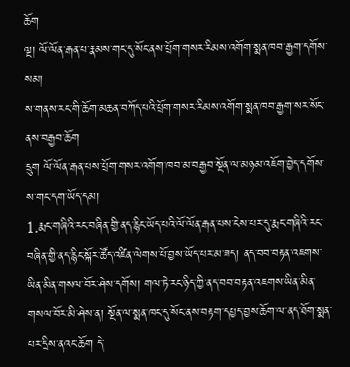ཆོག
ལྔ། ལོ་ལོན་རྒན་པ་རྣམས་གང་དུ་སོང་ནས་པྲོག་གསར་རིམས་འགོག་སྨན་ཁབ་རྒྱག་དགོས་སམ།
ས་གནས་རང་གི་ཆོག་མཆན་བཀོད་པའི་པྲོག་གསར་རིམས་འགོག་སྨན་ཁབ་རྒྱག་སར་སོང་ནས་བརྒྱབ་ཆོག
དྲུག ལོ་ལོན་རྒན་པས་པྲོག་གསར་འགོག་ཁབ་མ་བརྒྱབ་སྔོན་ལ་མཉམ་འཇོག་བྱེད་དགོས་ས་གང་དག་ཡོད་དམ།
1.རྨང་གཞིའི་རང་བཞིན་གྱི་ནད་རྙིང་ཡོད་པའི་ལོ་ལོན་རྒན་པས་ངེས་པར་དུ་རྨང་གཞིའི་རང་བཞིན་གྱི་ནད་རྙིང་སྐོར་ཚོད་འཛིན་ལེགས་པོ་བྱས་ཡོད་པར་མ་ཟད། ནད་བབ་བརྟན་འཇགས་ཡིན་མིན་གསལ་བོར་ཤེས་དགོས། གལ་ཏེ་རང་ཉིད་ཀྱི་ནད་བབ་བརྟན་འཇགས་ཡིན་མིན་གསལ་བོར་མི་ཤེས་ན། སྔོན་ལ་སྨན་ཁང་དུ་སོང་ནས་བརྟག་དཔྱད་བྱས་ཆོག་ལ་ནད་ཐོག་སྨན་པར་དྲིས་ནའང་ཆོག དེ་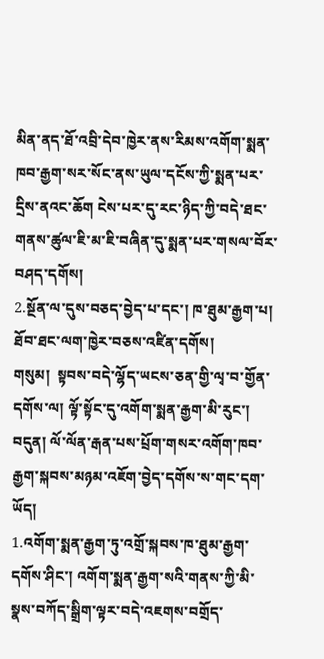མིན་ནད་ཐོ་འབྲི་དེབ་ཁྱེར་ནས་རིམས་འགོག་སྨན་ཁབ་རྒྱག་སར་སོང་ནས་ཡུལ་དངོས་ཀྱི་སྨན་པར་དྲིས་ནའང་ཆོག ངེས་པར་དུ་རང་ཉིད་ཀྱི་བདེ་ཐང་གནས་ཚུལ་ཇི་མ་ཇི་བཞིན་དུ་སྨན་པར་གསལ་བོར་བཤད་དགོས།
2.སྔོན་ལ་དུས་བཅད་བྱེད་པ་དང་། ཁ་ཐུམ་རྒྱག་པ། ཐོབ་ཐང་ལག་ཁྱེར་བཅས་འཛིན་དགོས།
གསུམ།  སྟབས་བདེ་ལྷོད་ཡངས་ཅན་གྱི་ལྭ་བ་གྱོན་དགོས་ལ། ལྟོ་སྟོང་དུ་འགོག་སྨན་རྒྱག་མི་རུང་།
བདུན། ལོ་ལོན་རྒན་པས་པྲོག་གསར་འགོག་ཁབ་རྒྱག་སྐབས་མཉམ་འཇོག་བྱེད་དགོས་ས་གང་དག་ཡོད།
1.འགོག་སྨན་རྒྱག་ཏུ་འགྲོ་སྐབས་ཁ་ཐུམ་རྒྱག་དགོས་ཤིང་། འགོག་སྨན་རྒྱག་སའི་གནས་ཀྱི་མི་སྣས་བཀོད་སྒྲིག་ལྟར་བདེ་འཇགས་བགྲོད་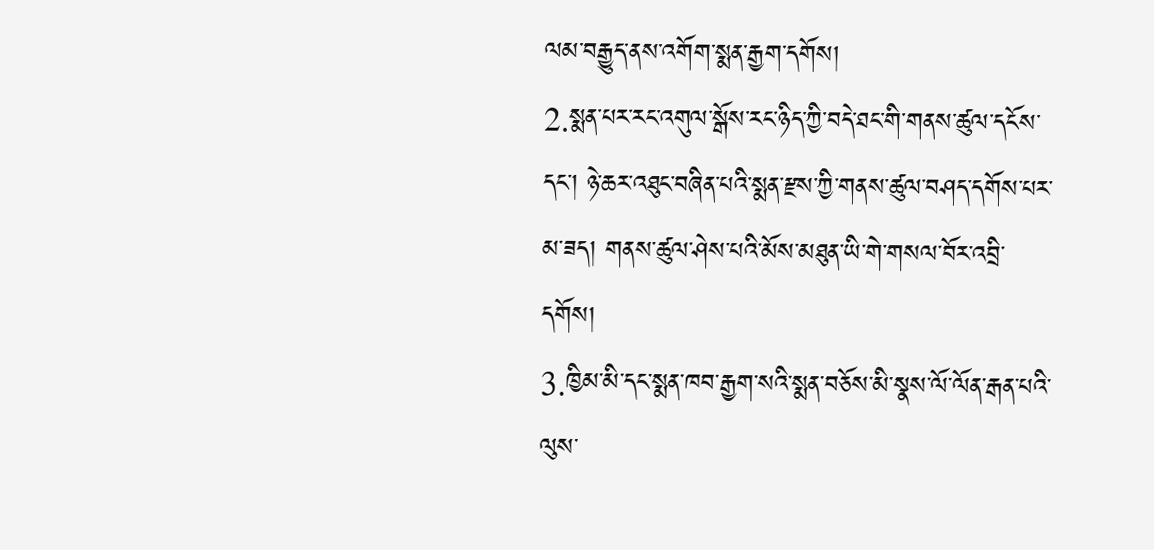ལམ་བརྒྱུད་ནས་འགོག་སྨན་རྒྱག་དགོས།
2.སྨན་པར་རང་འགུལ་སྒོས་རང་ཉིད་ཀྱི་བདེ་ཐང་གི་གནས་ཚུལ་དངོས་དང་། ཉེ་ཆར་འཐུང་བཞིན་པའི་སྨན་རྫས་ཀྱི་གནས་ཚུལ་བཤད་དགོས་པར་མ་ཟད། གནས་ཚུལ་ཤེས་པའི་མོས་མཐུན་ཡི་གེ་གསལ་བོར་འབྲི་དགོས།
3.ཁྱིམ་མི་དང་སྨན་ཁབ་རྒྱག་སའི་སྨན་བཅོས་མི་སྣས་ལོ་ལོན་རྒན་པའི་ལུས་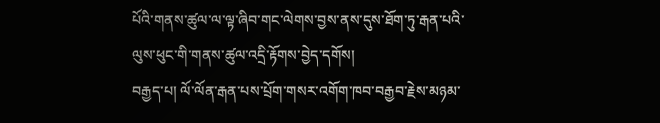པོའི་གནས་ཚུལ་ལ་ལྟ་ཞིབ་གང་ལེགས་བྱས་ནས་དུས་ཐོག་ཏུ་རྒན་པའི་ལུས་ཕུང་གི་གནས་ཚུལ་འདྲི་རྟོགས་བྱེད་དགོས།
བརྒྱད་པ། ལོ་ལོན་རྒན་པས་པྲོག་གསར་འགོག་ཁབ་བརྒྱབ་རྗེས་མཉམ་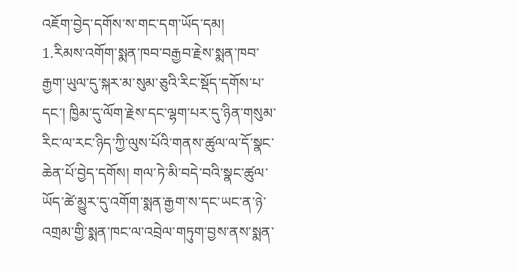འཇོག་བྱེད་དགོས་ས་གང་དག་ཡོད་དམ།
1.རིམས་འགོག་སྨན་ཁབ་བརྒྱབ་རྗེས་སྨན་ཁབ་རྒྱག་ཡུལ་དུ་སྐར་མ་སུམ་ཅུའི་རིང་སྡོད་དགོས་པ་དང་། ཁྱིམ་དུ་ལོག་རྗེས་དང་ལྷག་པར་དུ་ཉིན་གསུམ་རིང་ལ་རང་ཉིད་ཀྱི་ལུས་པོའི་གནས་ཚུལ་ལ་དོ་སྣང་ཆེན་པོ་བྱེད་དགོས། གལ་ཏེ་མི་བདེ་བའི་སྣང་ཚུལ་ཡོད་ཚེ་མྱུར་དུ་འགོག་སྨན་རྒྱག་ས་དང་ཡང་ན་ཉེ་འགྲམ་གྱི་སྨན་ཁང་ལ་འབྲེལ་གཏུག་བྱས་ནས་སྨན་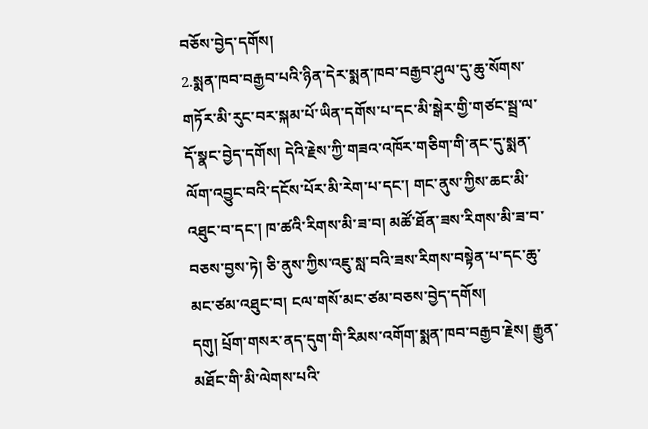བཅོས་བྱེད་དགོས།
2.སྨན་ཁབ་བརྒྱབ་པའི་ཉིན་དེར་སྨན་ཁབ་བརྒྱབ་ཤུལ་དུ་ཆུ་སོགས་གཏོར་མི་རུང་བར་སྐམ་པོ་ཡིན་དགོས་པ་དང་མི་སྒེར་གྱི་གཙང་སྦྲ་ལ་དོ་སྣང་བྱེད་དགོས། དེའི་རྗེས་ཀྱི་གཟའ་འཁོར་གཅིག་གི་ནང་དུ་སྨན་ལོག་འབྱུང་བའི་དངོས་པོར་མི་རེག་པ་དང་། གང་ནུས་ཀྱིས་ཆང་མི་འཐུང་བ་དང་། ཁ་ཚའི་རིགས་མི་ཟ་བ། མཚོ་ཐོན་ཟས་རིགས་མི་ཟ་བ་བཅས་བྱས་ཏེ། ཅི་ནུས་ཀྱིས་འཇུ་སླ་བའི་ཟས་རིགས་བསྟེན་པ་དང་ཆུ་མང་ཙམ་འཐུང་བ། ངལ་གསོ་མང་ཙམ་བཅས་བྱེད་དགོས།
དགུ། པྲོག་གསར་ནད་དུག་གི་རིམས་འགོག་སྨན་ཁབ་བརྒྱབ་རྗེས། རྒྱུན་མཐོང་གི་མི་ལེགས་པའི་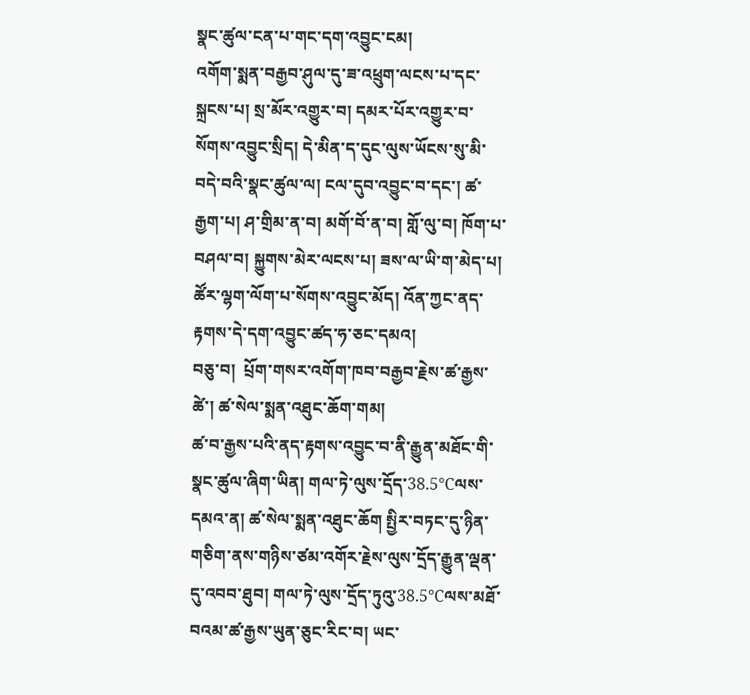སྣང་ཚུལ་ངན་པ་གང་དག་འབྱུང་ངམ།
འགོག་སྨན་བརྒྱབ་ཤུལ་དུ་ཟ་འཕྲུག་ལངས་པ་དང་སྐྲངས་པ། སྲ་མོར་འགྱུར་བ། དམར་པོར་འགྱུར་བ་སོགས་འབྱུང་སྲིད། དེ་མིན་ད་དུང་ལུས་ཡོངས་སུ་མི་བདེ་བའི་སྣང་ཚུལ་ལ། ངལ་དུབ་འབྱུང་བ་དང་། ཚ་རྒྱག་པ། ཤ་གྲིམ་ན་བ། མགོ་བོ་ན་བ། གློ་ལུ་བ། ཁོག་པ་བཤལ་བ། སྐྱུགས་མེར་ལངས་པ། ཟས་ལ་ཡི་ག་མེད་པ། ཚོར་ལྷག་ལོག་པ་སོགས་འབྱུང་མོད། འོན་ཀྱང་ནད་རྟགས་དེ་དག་འབྱུང་ཚད་ཧ་ཅང་དམའ།
བཅུ་བ།  པྲོག་གསར་འགོག་ཁབ་བརྒྱབ་རྗེས་ཚ་རྒྱས་ཚེ་། ཚ་སེལ་སྨན་འཐུང་ཆོག་གམ།
ཚ་བ་རྒྱས་པའི་ནད་རྟགས་འབྱུང་བ་ནི་རྒྱུན་མཐོང་གི་སྣང་ཚུལ་ཞིག་ཡིན། གལ་ཏེ་ལུས་དྲོད་38.5℃ལས་དམའ་ན། ཚ་སེལ་སྨན་འཐུང་ཆོག སྤྱིར་བཏང་དུ་ཉིན་གཅིག་ནས་གཉིས་ཙམ་འགོར་རྗེས་ལུས་དྲོད་རྒྱུན་ལྡན་དུ་འབབ་ཐུབ། གལ་ཏེ་ལུས་དྲོད་ཏུའུ་38.5℃ལས་མཐོ་བའམ་ཚ་རྒྱས་ཡུན་ཅུང་རིང་བ། ཡང་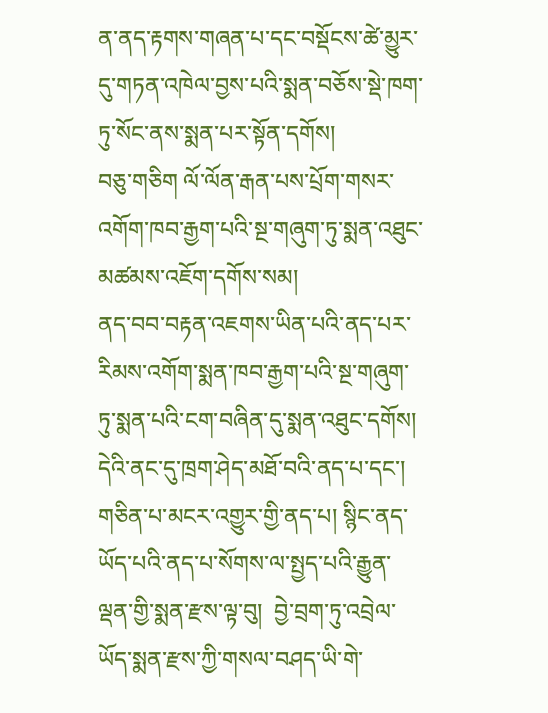ན་ནད་རྟགས་གཞན་པ་དང་བསྡོངས་ཚེ་མྱུར་དུ་གཏན་འཁེལ་བྱས་པའི་སྨན་བཅོས་སྡེ་ཁག་ཏུ་སོང་ནས་སྨན་པར་སྟོན་དགོས།
བཅུ་གཅིག ལོ་ལོན་རྒན་པས་པྲོག་གསར་འགོག་ཁབ་རྒྱག་པའི་སྔ་གཞུག་ཏུ་སྨན་འཐུང་མཚམས་འཇོག་དགོས་སམ།
ནད་བབ་བརྟན་འཇགས་ཡིན་པའི་ནད་པར་རིམས་འགོག་སྨན་ཁབ་རྒྱག་པའི་སྔ་གཞུག་ཏུ་སྨན་པའི་ངག་བཞིན་དུ་སྨན་འཐུང་དགོས། དེའི་ནང་དུ་ཁྲག་ཤེད་མཐོ་བའི་ནད་པ་དང་། གཅིན་པ་མངར་འགྱུར་གྱི་ནད་པ། སྙིང་ནད་ཡོད་པའི་ནད་པ་སོགས་ལ་སྤྱད་པའི་རྒྱུན་ལྡན་གྱི་སྨན་རྫས་ལྟ་བུ།  བྱེ་བྲག་ཏུ་འབྲེལ་ཡོད་སྨན་རྫས་ཀྱི་གསལ་བཤད་ཡི་གེ་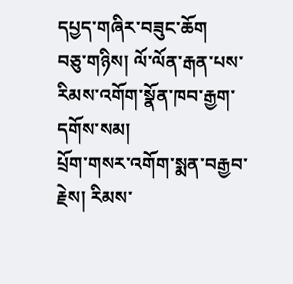དཔྱད་གཞིར་བཟུང་ཆོག
བཅུ་གཉིས། ལོ་ལོན་རྒན་པས་རིམས་འགོག་སྣོན་ཁབ་རྒྱག་དགོས་སམ།
པྲོག་གསར་འགོག་སྨན་བརྒྱབ་རྗེས། རིམས་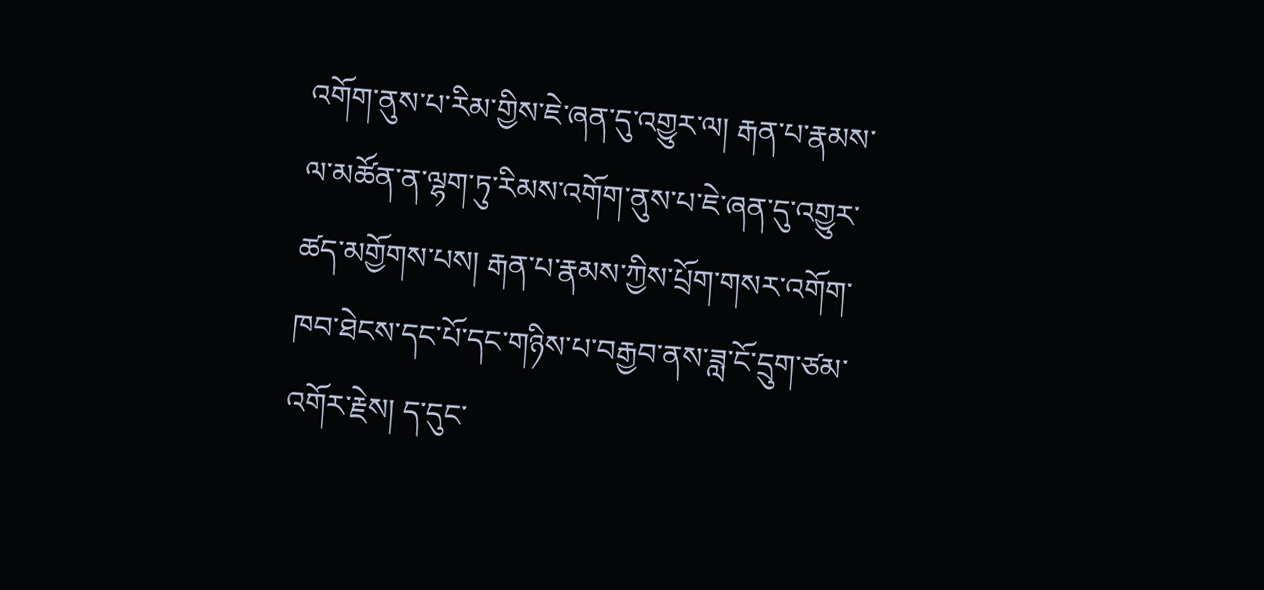འགོག་ནུས་པ་རིམ་གྱིས་ཇེ་ཞན་དུ་འགྱུར་ལ། རྒན་པ་རྣམས་ལ་མཚོན་ན་ལྷག་ཏུ་རིམས་འགོག་ནུས་པ་ཇེ་ཞན་དུ་འགྱུར་ཚད་མགྱོགས་པས། རྒན་པ་རྣམས་ཀྱིས་པྲོག་གསར་འགོག་ཁབ་ཐེངས་དང་པོ་དང་གཉིས་པ་བརྒྱབ་ནས་ཟླ་ངོ་དྲུག་ཙམ་འགོར་རྗེས། ད་དུང་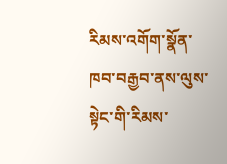རིམས་འགོག་སྣོན་ཁབ་བརྒྱབ་ནས་ལུས་སྟེང་གི་རིམས་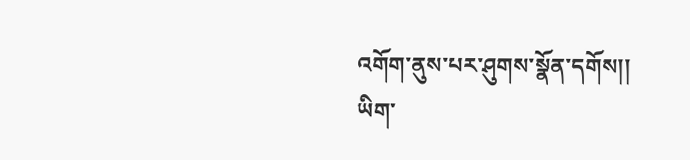འགོག་ནུས་པར་ཤུགས་སྣོན་དགོས།།
ཡིག་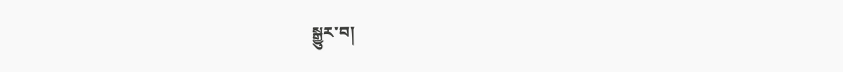སྒྱུར་བ།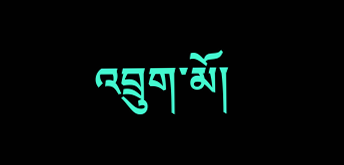འབྲུག་མོ།